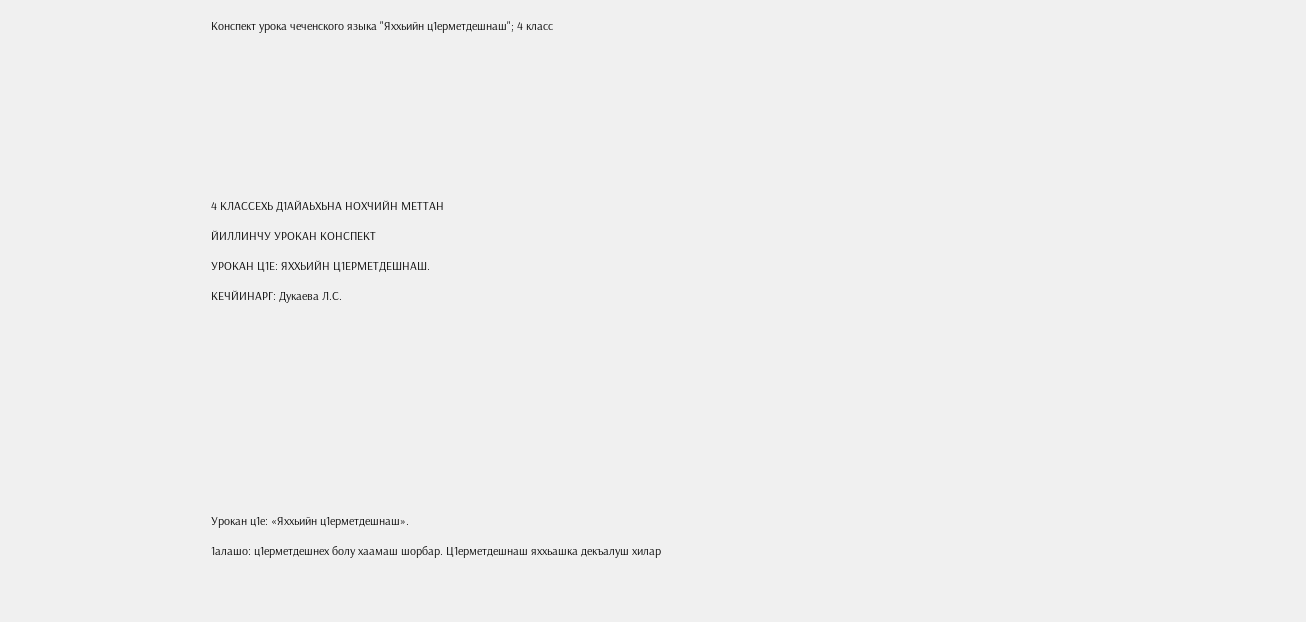Конспект урока чеченского языка "Яххьийн ц1ерметдешнаш"; 4 класс











4 КЛАССЕХЬ Д1АЙАЬХЬНА НОХЧИЙН МЕТТАН

ЙИЛЛИНЧУ УРОКАН КОНСПЕКТ

УРОКАН Ц1Е: ЯХХЬИЙН Ц1ЕРМЕТДЕШНАШ.

КЕЧЙИНАРГ: Дукаева Л.С.














Урокан ц1е: «Яххьийн ц1ерметдешнаш».

1алашо: ц1ерметдешнех болу хаамаш шорбар. Ц1ерметдешнаш яххьашка декъалуш хилар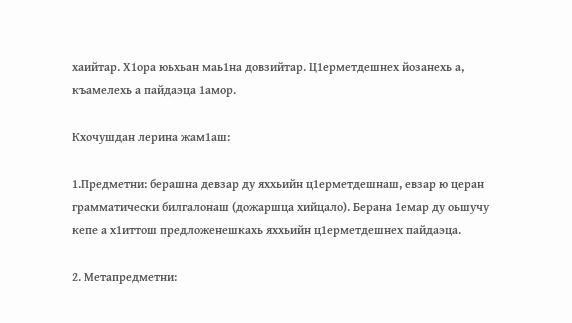хаийтар. Х1ора юьхьан маь1на довзийтар. Ц1ерметдешнех йозанехь а, къамелехь а пайдаэца 1амор.

Кхочушдан лерина жам1аш:

1.Предметни: берашна девзар ду яххьийн ц1ерметдешнаш, евзар ю церан грамматически билгалонаш (дожаршца хийцало). Берана 1емар ду оьшучу кепе а х1иттош предложенешкахь яххьийн ц1ерметдешнех пайдаэца.

2. Метапредметни: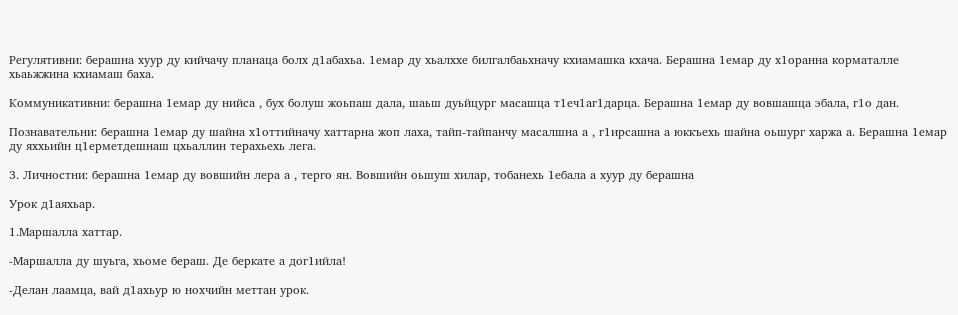Регулятивни: берашна хуур ду кийчачу планаца болх д1абахьа. 1емар ду хьалххе билгалбаьхначу кхиамашка кхача. Берашна 1емар ду х1оранна корматалле хьаьжжина кхиамаш баха.

Коммуникативни: берашна 1емар ду нийса , бух болуш жоьпаш дала, шаьш дуьйцург масашца т1еч1аг1дарца. Берашна 1емар ду вовшашца эбала, г1о дан.

Познавательни: берашна 1емар ду шайна х1оттийначу хаттарна жоп лаха, тайп-тайпанчу масалшна а , г1ирсашна а юккъехь шайна оьшург харжа а. Берашна 1емар ду яххьийн ц1ерметдешнаш цхьаллин терахьехь лега.

3. Личностни: берашна 1емар ду вовшийн лера а , терго ян. Вовшийн оьшуш хилар, тобанехь 1ебала а хуур ду берашна

Урок д1аяхьар.

1.Маршалла хаттар.

-Маршалла ду шуьга, хьоме бераш. Де беркате а дог1ийла!

-Делан лаамца, вай д1ахьур ю нохчийн меттан урок.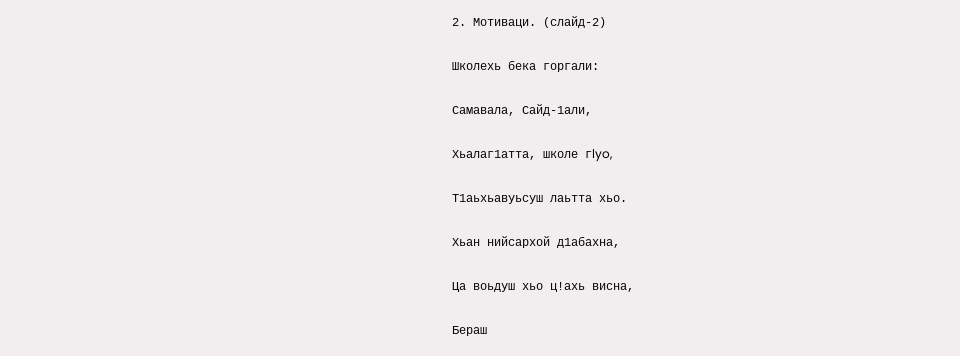2. Мотиваци. (слайд-2)

Школехь бека горгали:

Самавала, Сайд-1али,

Хьалаг1атта, школе гlyo,

Т1аьхьавуьсуш лаьтта хьо.

Хьан нийсархой д1абахна,

Ца воьдуш хьо ц!ахь висна,

Бераш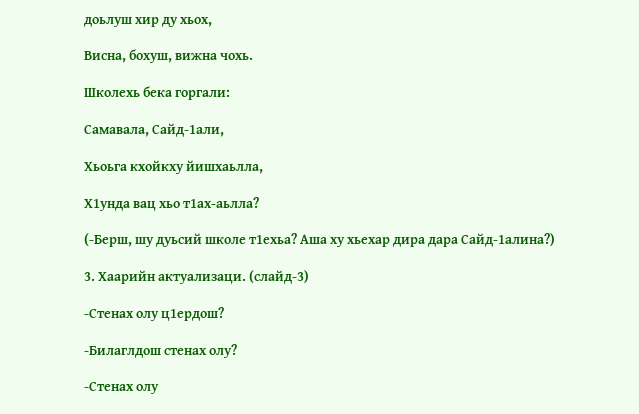доьлуш хир ду хьох,

Висна, бохуш, вижна чохь.

Школехь бека горгали:

Самавала, Сайд-1али,

Хьоьга кхойкху йишхаьлла,

Х1унда вац хьо т1ах-аьлла?

(-Берш, шу дуьсий школе т1ехьа? Аша ху хьехар дира дара Сайд-1алина?)

3. Хаарийн актуализаци. (слайд-3)

-Стенах олу ц1ердош?

-Билаглдош стенах олу?

-Стенах олу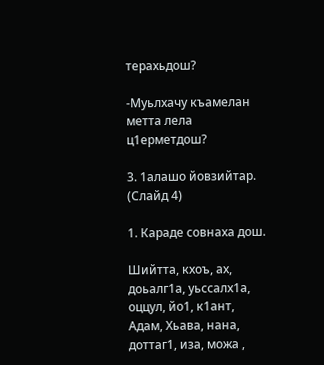терахьдош?

-Муьлхачу къамелан метта лела ц1ерметдош?

3. 1алашо йовзийтар. (Слайд 4)

1. Караде совнаха дош.

Шийтта, кхоъ, ах, доьалг1а, уьссалх1а, оццул, йо1, к1ант, Адам, Хьава, нана, доттаг1, иза, можа ,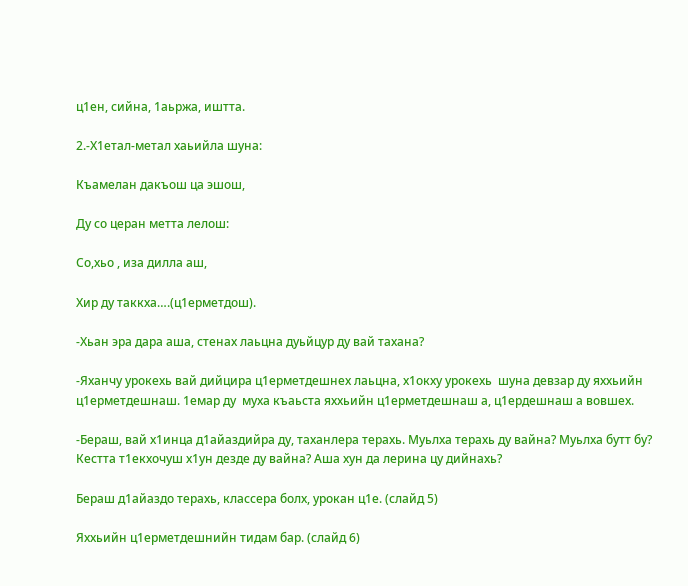ц1ен, сийна, 1аьржа, иштта.

2.-Х1етал-метал хаьийла шуна:

Къамелан дакъош ца эшош,

Ду со церан метта лелош:

Со,хьо , иза дилла аш,

Хир ду таккха….(ц1ерметдош).

-Хьан эра дара аша, стенах лаьцна дуьйцур ду вай тахана?

-Яханчу урокехь вай дийцира ц1ерметдешнех лаьцна, х1окху урокехь  шуна девзар ду яххьийн ц1ерметдешнаш. 1емар ду  муха къаьста яххьийн ц1ерметдешнаш а, ц1ердешнаш а вовшех.

-Бераш, вай х1инца д1айаздийра ду, таханлера терахь. Муьлха терахь ду вайна? Муьлха бутт бу? Кестта т1екхочуш х1ун дезде ду вайна? Аша хун да лерина цу дийнахь?

Бераш д1айаздо терахь, классера болх, урокан ц1е. (слайд 5)

Яххьийн ц1ерметдешнийн тидам бар. (слайд 6)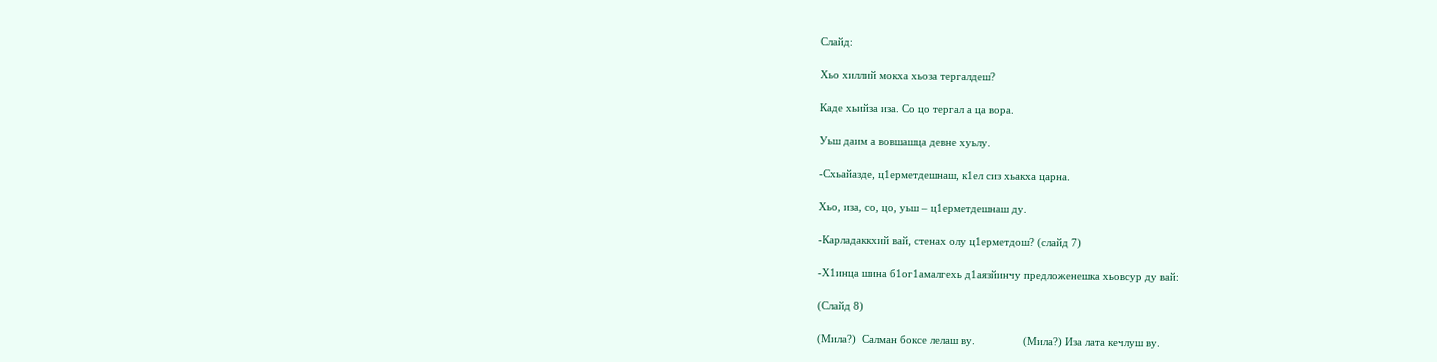Слайд:

Хьо хиллий мокха хьоза тергалдеш?

Каде хьийза иза. Со цо тергал а ца вора.

Уьш даим а вовшашца девне хуьлу.

-Схьайазде, ц1ерметдешнаш, к1ел сиз хьакха царна.

Хьо, иза, со, цо, уьш – ц1ерметдешнаш ду.

-Карладаккхий вай, стенах олу ц1ерметдош? (слайд 7)

-Х1инца шина б1ог1амалгехь д1аязйинчу предложенешка хьовсур ду вай:

(Слайд 8)

(Мила?)  Салман боксе лелаш ву.                (Мила?) Иза лата кечлуш ву.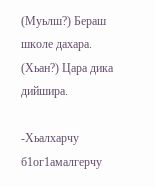(Муьлш?) Бераш школе дахара.                   (Хьан?) Цара дика дийшира.

-Хьалхарчу б1ог1амалгерчу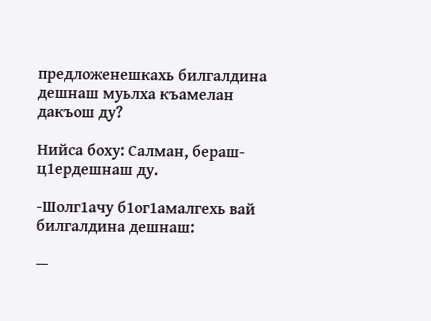предложенешкахь билгалдина дешнаш муьлха къамелан дакъош ду?

Нийса боху: Салман, бераш-ц1ердешнаш ду.

-Шолг1ачу б1ог1амалгехь вай билгалдина дешнаш:

—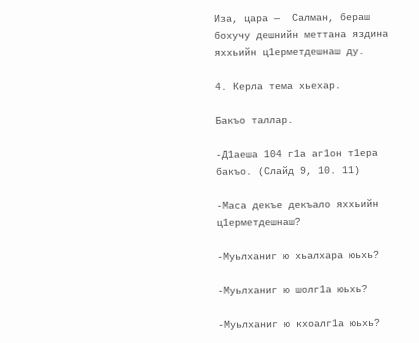Иза, цара —  Салман, бераш бохучу дешнийн меттана яздина яххьийн ц1ерметдешнаш ду.

4. Керла тема хьехар.

Бакъо таллар.

-Д1аеша 104 г1а аг1он т1ера бакъо. (Слайд 9, 10. 11)

-Маса декъе декъало яххьийн ц1ерметдешнаш?

-Муьлханиг ю хьалхара юьхь?

-Муьлханиг ю шолг1а юьхь?

-Муьлханиг ю кхоалг1а юьхь?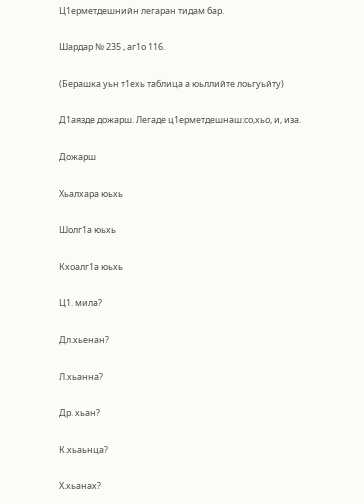Ц1ерметдешнийн легаран тидам бар.

Шардар № 235 , аг1о 116.

(Берашка уьн т1ехь таблица а юьллийте лоьгуьйту)

Д1аязде дожарш. Легаде ц1ерметдешнаш:со,хьо, и, иза.

Дожарш

Хьалхара юьхь

Шолг1а юьхь

Кхоалг1а юьхь

Ц1. мила?

Дл.хьенан?

Л.хьанна?

Др. хьан?

К.хьаьнца?

Х.хьанах?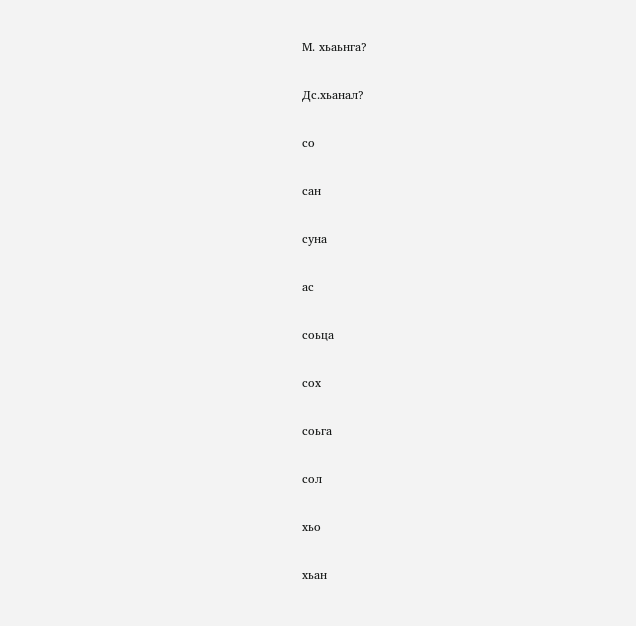М. хьаьнга?

Дс.хьанал?

со

сан

суна

ас

соьца

сох

соьга

сол

хьо

хьан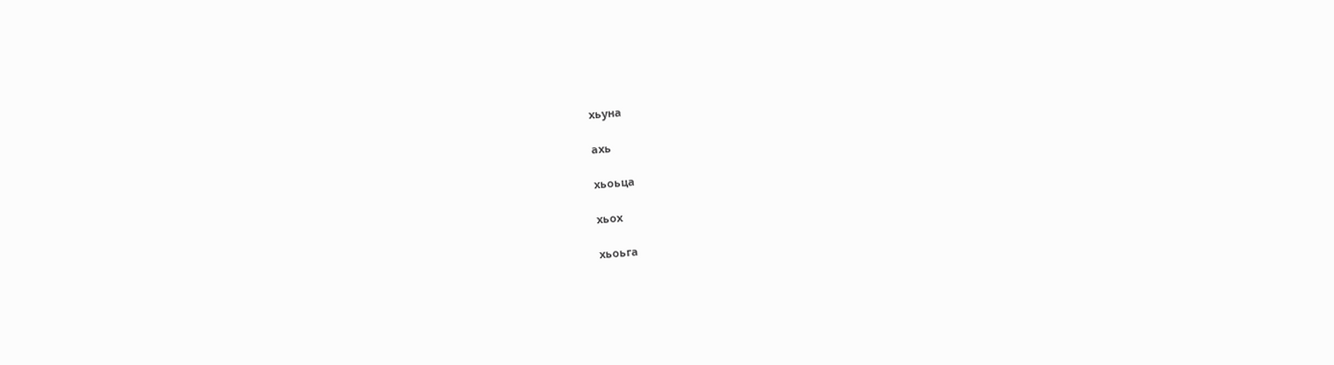хьуна

ахь

хьоьца

хьох

хьоьга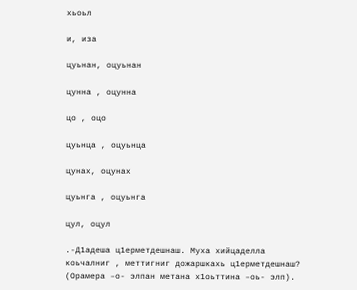хьоьл

и, иза

цуьнан, оцуьнан

цунна , оцунна

цо , оцо

цуьнца , оцуьнца

цунах, оцунах

цуьнга , оцуьнга

цул, оцул

.-Д1адеша ц1ерметдешнаш. Муха хийцаделла коьчалниг , меттигниг дожаршкахь ц1ерметдешнаш? (Орамера –о- элпан метана х1оьттина –оь- элп).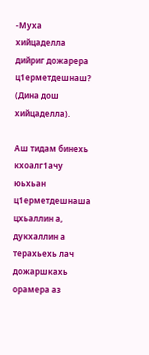-Муха хийцаделла дийриг дожарера ц1ерметдешнаш? (Дина дош хийцаделла).

Аш тидам бинехь кхоалг1ачу юьхьан ц1ерметдешнаша цхьаллин а, дукхаллин а терахьехь лач дожаршкахь орамера аз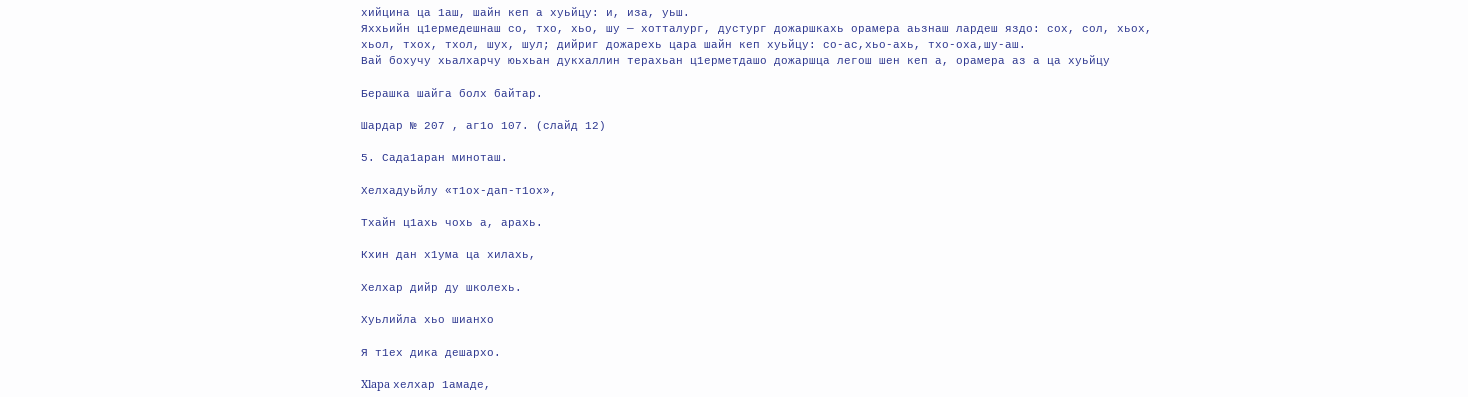хийцина ца 1аш, шайн кеп а хуьйцу: и, иза, уьш.
Яххьийн ц1ермедешнаш со, тхо, хьо, шу — хотталург, дустург дожаршкахь орамера аьзнаш лардеш яздо: сох, сол, хьох, хьол, тхох, тхол, шух, шул; дийриг дожарехь цара шайн кеп хуьйцу: со-ас,хьо-ахь, тхо-оха,шу-аш.
Вай бохучу хьалхарчу юьхьан дукхаллин терахьан ц1ерметдашо дожаршца легош шен кеп а, орамера аз а ца хуьйцу

Берашка шайга болх байтар.

Шардар № 207 , аг1о 107. (слайд 12)

5. Сада1аран миноташ.

Хелхадуьйлу «т1ох-дап-т1ох»,

Тхайн ц1ахь чохь а, арахь.

Кхин дан х1ума ца хилахь,

Хелхар дийр ду школехь.

Хуьлийла хьо шианхо

Я т1ех дика дешархо.

Xlapa хелхар 1амаде,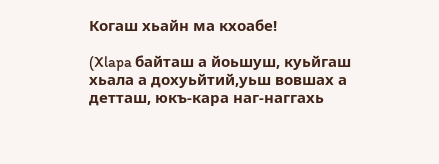Когаш хьайн ма кхоабе!

(Xlapa байташ а йоьшуш, куьйгаш хьала а дохуьйтий,уьш вовшах а детташ, юкъ-кара наг-наггахь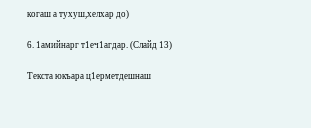когаш а тухуш,хелхар до)

6. 1амийнарг т1еч1агдар. (Слайд 13)

Текста юкъара ц1ерметдешнаш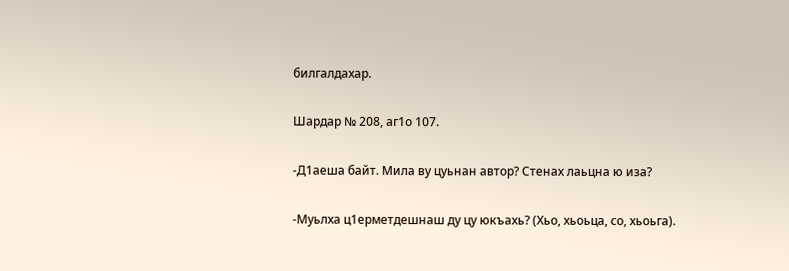билгалдахар.

Шардар № 208, аг1о 107.

-Д1аеша байт. Мила ву цуьнан автор? Стенах лаьцна ю иза?

-Муьлха ц1ерметдешнаш ду цу юкъахь? (Хьо, хьоьца, со, хьоьга).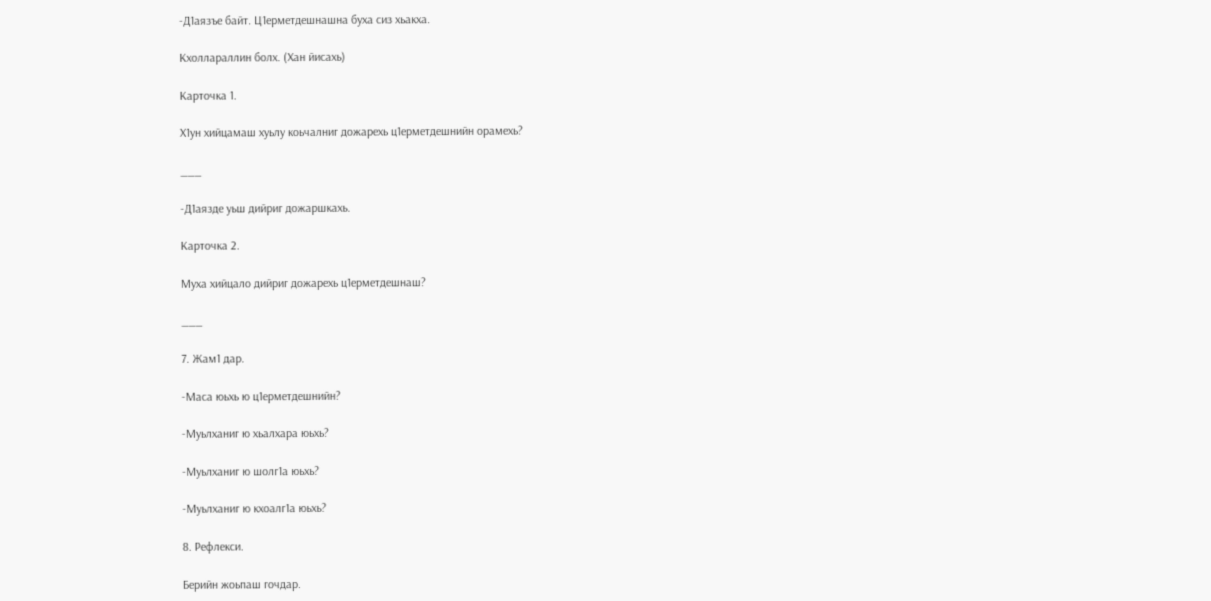-Д1аязъе байт. Ц1ерметдешнашна буха сиз хьакха.

Кхоллараллин болх. (Хан йисахь)

Карточка 1.

Х1ун хийцамаш хуьлу коьчалниг дожарехь ц1ерметдешнийн орамехь?

___

-Д1аязде уьш дийриг дожаршкахь.

Карточка 2.

Муха хийцало дийриг дожарехь ц1ерметдешнаш?

___

7. Жам1 дар.

-Маса юьхь ю ц1ерметдешнийн?

-Муьлханиг ю хьалхара юьхь?

-Муьлханиг ю шолг1а юьхь?

-Муьлханиг ю кхоалг1а юьхь?

8. Рефлекси.

Берийн жоьпаш гочдар.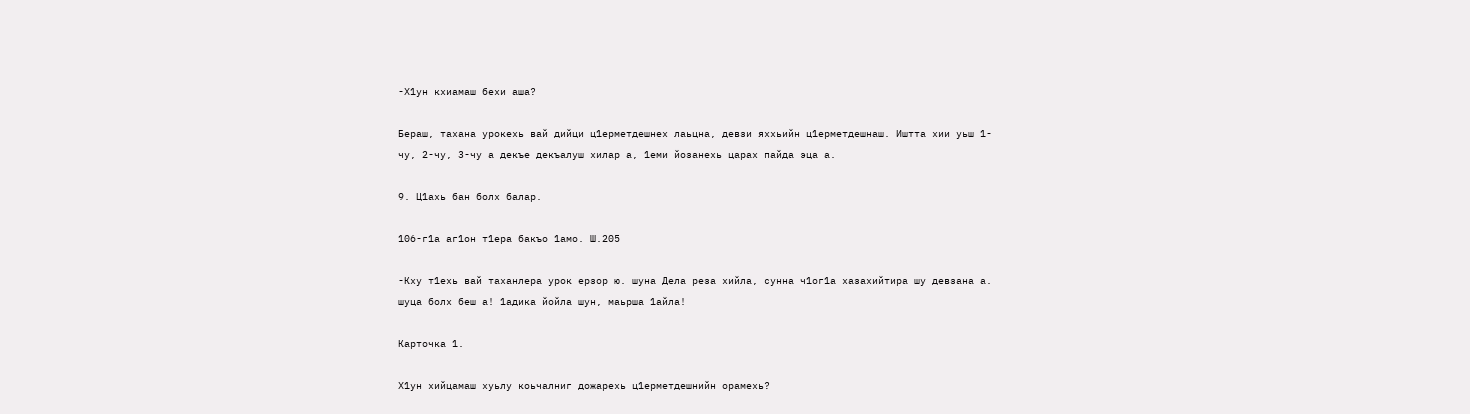-Х1ун кхиамаш бехи аша?

Бераш, тахана урокехь вай дийци ц1ерметдешнех лаьцна, девзи яххьийн ц1ерметдешнаш. Иштта хии уьш 1-чу, 2-чу, 3-чу а декъе декъалуш хилар а, 1еми йозанехь царах пайда эца а.

9. Ц1ахь бан болх балар.

106-г1а аг1он т1ера бакъо 1амо. Ш.205

-Кху т1ехь вай таханлера урок ерзор ю. шуна Дела реза хийла, сунна ч1ог1а хазахийтира шу девзана а. шуца болх беш а! 1адика йойла шун, маьрша 1айла!

Карточка 1.

Х1ун хийцамаш хуьлу коьчалниг дожарехь ц1ерметдешнийн орамехь?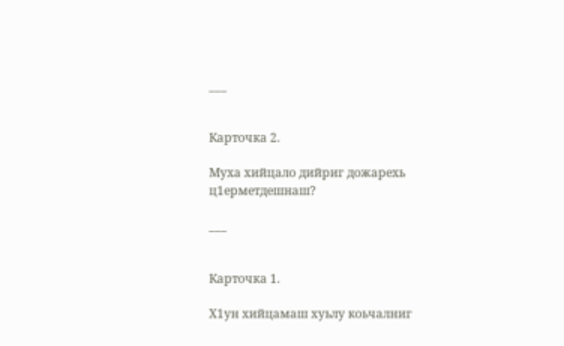___


Карточка 2.

Муха хийцало дийриг дожарехь ц1ерметдешнаш?

___


Карточка 1.

Х1ун хийцамаш хуьлу коьчалниг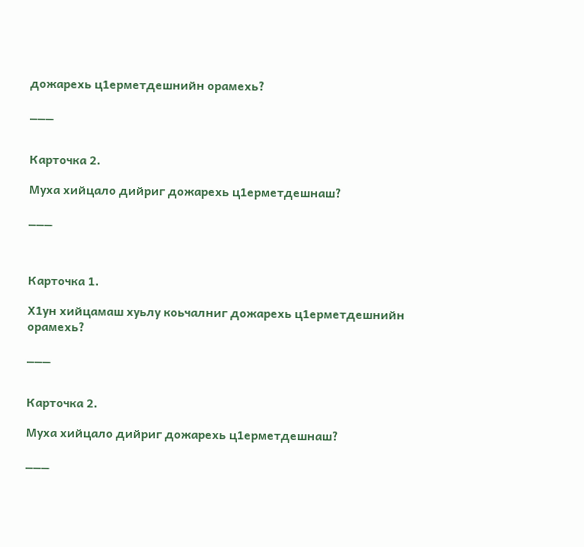дожарехь ц1ерметдешнийн орамехь?

___


Карточка 2.

Муха хийцало дийриг дожарехь ц1ерметдешнаш?

___



Карточка 1.

Х1ун хийцамаш хуьлу коьчалниг дожарехь ц1ерметдешнийн орамехь?

___


Карточка 2.

Муха хийцало дийриг дожарехь ц1ерметдешнаш?

___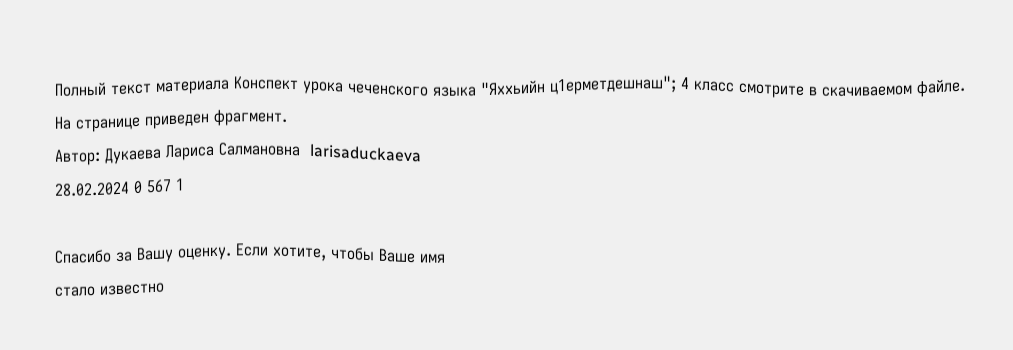Полный текст материала Конспект урока чеченского языка "Яххьийн ц1ерметдешнаш"; 4 класс смотрите в скачиваемом файле.
На странице приведен фрагмент.
Автор: Дукаева Лариса Салмановна  larisaduckaeva
28.02.2024 0 567 1

Спасибо за Вашу оценку. Если хотите, чтобы Ваше имя
стало известно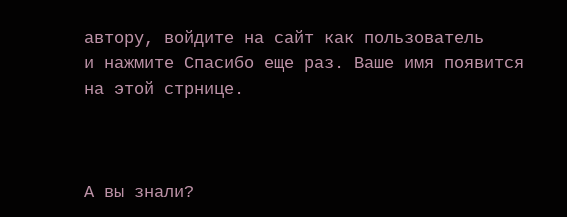автору, войдите на сайт как пользователь
и нажмите Спасибо еще раз. Ваше имя появится на этой стрнице.



А вы знали?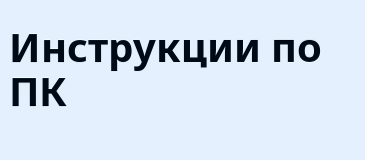Инструкции по ПК